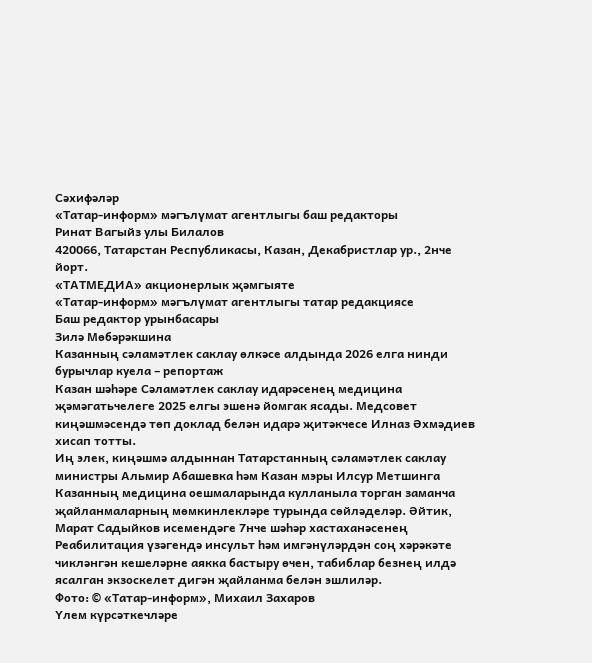Сәхифәләр
«Татар-информ» мәгълүмат агентлыгы баш редакторы
Ринат Вагыйз улы Билалов
420066, Татарстан Республикасы, Казан, Декабристлар ур., 2нче йорт.
«ТАТМЕДИА» акционерлык җәмгыяте
«Татар-информ» мәгълүмат агентлыгы татар редакциясе
Баш редактор урынбасары
Зилә Мөбәрәкшина
Казанның сәламәтлек саклау өлкәсе алдында 2026 елга нинди бурычлар куела – репортаж
Казан шәһәре Сәламәтлек саклау идарәсенең медицина җәмәгатьчелеге 2025 елгы эшенә йомгак ясады. Медсовет киңәшмәсендә төп доклад белән идарә җитәкчесе Илназ Әхмәдиев хисап тотты.
Иң элек, киңәшмә алдыннан Татарстанның сәламәтлек саклау министры Альмир Абашевка һәм Казан мэры Илсур Метшинга Казанның медицина оешмаларында кулланыла торган заманча җайланмаларның мөмкинлекләре турында сөйләделәр. Әйтик, Марат Садыйков исемендәге 7нче шәһәр хастаханәсенең Реабилитация үзәгендә инсульт һәм имгәнүләрдән соң хәрәкәте чикләнгән кешеләрне аякка бастыру өчен, табиблар безнең илдә ясалган экзоскелет дигән җайланма белән эшлиләр.
Фото: © «Татар-информ», Михаил Захаров
Үлем күрсәткечләре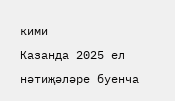кими
Казанда 2025 ел нәтиҗәләре буенча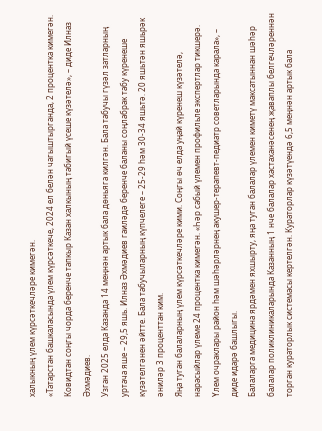халыкның үлем күрсәткечләре кимегән.
«Татарстан башкаласында үлем күрсәткече, 2024 ел белән чагыштырганда, 2 процентка кимегән. Ковидтан соңгы чорда беренче тапкыр Казан халкының табигый үсеше күзәтелә», – диде Илназ Әхмәдиев.
Узган 2025 елда Казанда 14 меңнән артык бала дөньяга килгән. Бала табучы гүзәл затларның уртача яше – 29,5 яшь. Илназ Әхмәдиев гаиләдә беренче баланы соңлабрак табу күренеше күзәтелгәнен әйтте. Бала табучыларның күпчелеге – 25-29 һәм 30-34 яшьтә. 20 яшьтән яшьрәк әниләр 3 проценттан ким.
Яңа туган балаларның үлем күрсәткечләре кими. Соңгы өч елда уңай күренеш күзәтелә, нарасыйлар үлеме 24 процентка кимегән. «Һәр сабый үлемен профильле экспертлар тикшерә. Үлем очраклары район һәм шәһәрләрнең акушер-терапевт-педиатр советларында карала», – диде идарә башлыгы.
Балаларга медицина ярдәмен яхшырту, яңа туган балалар үлемен киметү максатыннан шәһәр балалар поликлиникаларында Казанның 1 нче балалар хастаханәсенең җаваплы белгечләреннән торган кураторлык системасы кертелгән. Кураторлар күзәтүендә 6,5 меңнән артык бала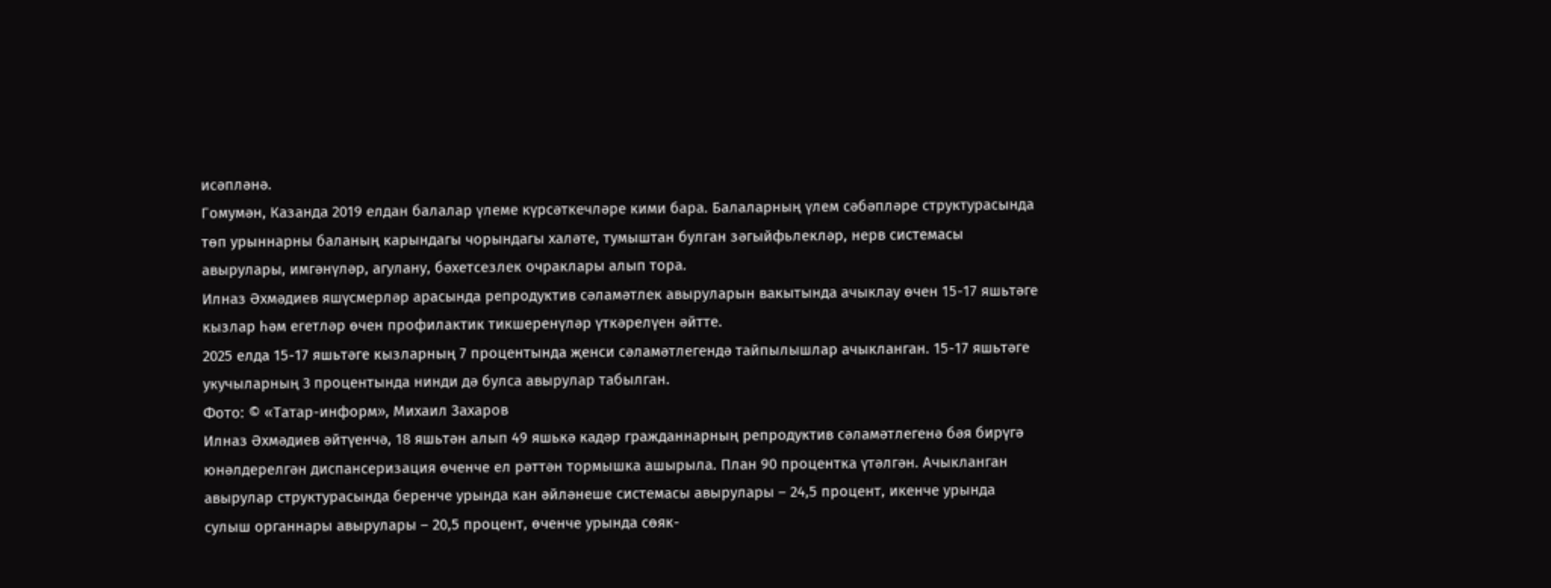исәпләнә.
Гомумән, Казанда 2019 елдан балалар үлеме күрсәткечләре кими бара. Балаларның үлем сәбәпләре структурасында төп урыннарны баланың карындагы чорындагы халәте, тумыштан булган зәгыйфьлекләр, нерв системасы авырулары, имгәнүләр, агулану, бәхетсезлек очраклары алып тора.
Илназ Әхмәдиев яшүсмерләр арасында репродуктив сәламәтлек авыруларын вакытында ачыклау өчен 15-17 яшьтәге кызлар һәм егетләр өчен профилактик тикшеренүләр үткәрелүен әйтте.
2025 елда 15-17 яшьтәге кызларның 7 процентында җенси сәламәтлегендә тайпылышлар ачыкланган. 15-17 яшьтәге укучыларның 3 процентында нинди дә булса авырулар табылган.
Фото: © «Татар-информ», Михаил Захаров
Илназ Әхмәдиев әйтүенчә, 18 яшьтән алып 49 яшькә кадәр гражданнарның репродуктив сәламәтлегенә бәя бирүгә юнәлдерелгән диспансеризация өченче ел рәттән тормышка ашырыла. План 90 процентка үтәлгән. Ачыкланган авырулар структурасында беренче урында кан әйләнеше системасы авырулары – 24,5 процент, икенче урында сулыш органнары авырулары – 20,5 процент, өченче урында сөяк-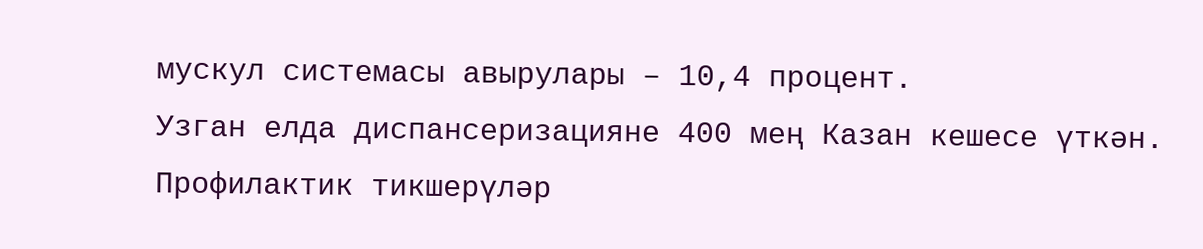мускул системасы авырулары – 10,4 процент.
Узган елда диспансеризацияне 400 мең Казан кешесе үткән. Профилактик тикшерүләр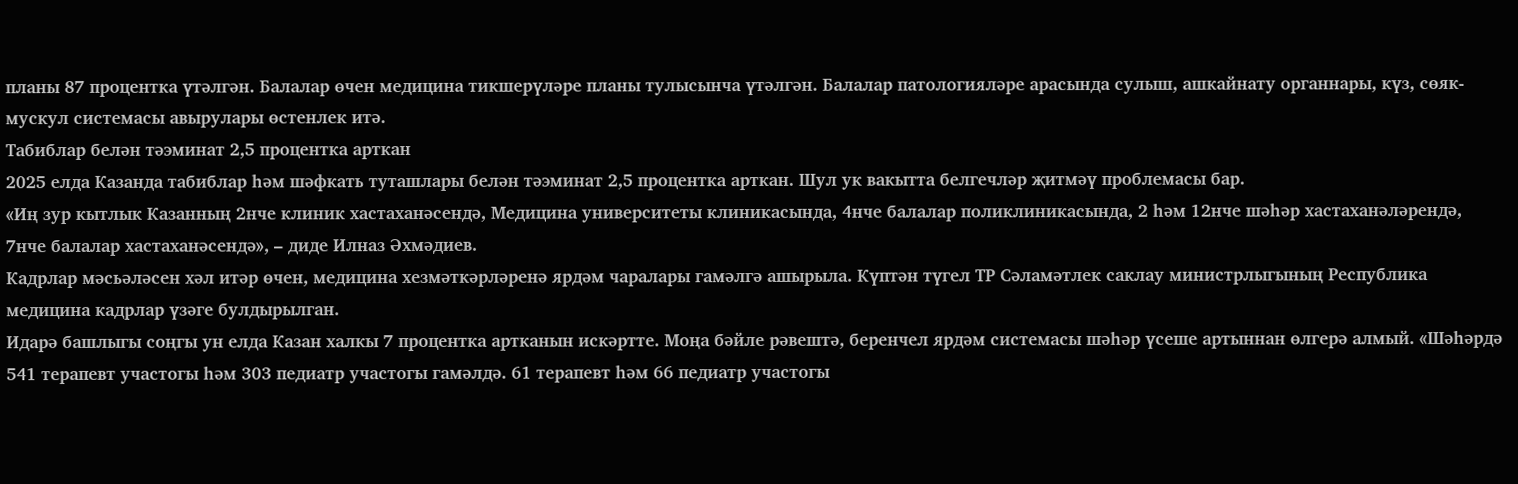планы 87 процентка үтәлгән. Балалар өчен медицина тикшерүләре планы тулысынча үтәлгән. Балалар патологияләре арасында сулыш, ашкайнату органнары, күз, сөяк-мускул системасы авырулары өстенлек итә.
Табиблар белән тәэминат 2,5 процентка арткан
2025 елда Казанда табиблар һәм шәфкать туташлары белән тәэминат 2,5 процентка арткан. Шул ук вакытта белгечләр җитмәү проблемасы бар.
«Иң зур кытлык Казанның 2нче клиник хастаханәсендә, Медицина университеты клиникасында, 4нче балалар поликлиникасында, 2 һәм 12нче шәһәр хастаханәләрендә, 7нче балалар хастаханәсендә», – диде Илназ Әхмәдиев.
Кадрлар мәсьәләсен хәл итәр өчен, медицина хезмәткәрләренә ярдәм чаралары гамәлгә ашырыла. Күптән түгел ТР Сәламәтлек саклау министрлыгының Республика медицина кадрлар үзәге булдырылган.
Идарә башлыгы соңгы ун елда Казан халкы 7 процентка артканын искәртте. Моңа бәйле рәвештә, беренчел ярдәм системасы шәһәр үсеше артыннан өлгерә алмый. «Шәһәрдә 541 терапевт участогы һәм 303 педиатр участогы гамәлдә. 61 терапевт һәм 66 педиатр участогы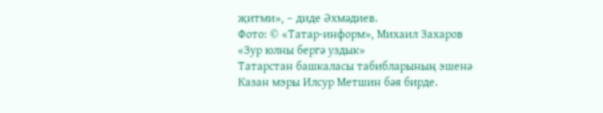җитми», – диде Әхмәдиев.
Фото: © «Татар-информ», Михаил Захаров
«Зур юлны бергә уздык»
Татарстан башкаласы табибларының эшенә Казан мэры Илсур Метшин бәя бирде.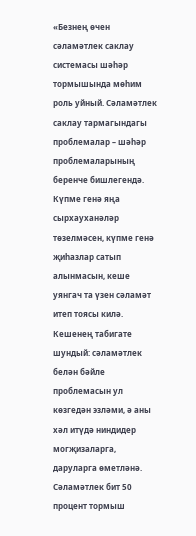«Безнең өчен сәламәтлек саклау системасы шәһәр тормышында мөһим роль уйный. Сәламәтлек саклау тармагындагы проблемалар – шәһәр проблемаларының беренче бишлегендә. Күпме генә яңа сырхауханәләр төзелмәсен, күпме генә җиһазлар сатып алынмасын, кеше уянгач та үзен сәламәт итеп тоясы килә. Кешенең табигате шундый: сәламәтлек белән бәйле проблемасын ул көзгедән эзләми, ә аны хәл итүдә ниндидер могҗизаларга, даруларга өметләнә. Сәламәтлек бит 50 процент тормыш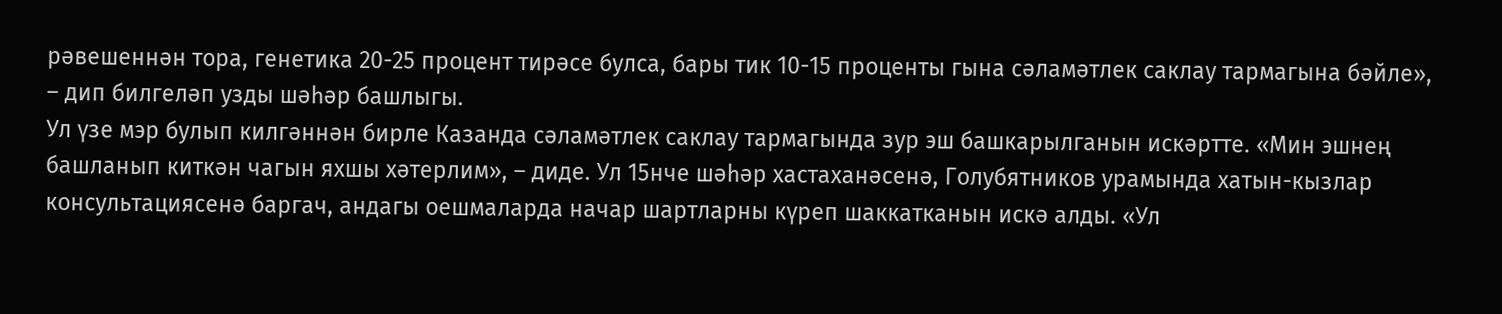рәвешеннән тора, генетика 20-25 процент тирәсе булса, бары тик 10-15 проценты гына сәламәтлек саклау тармагына бәйле», – дип билгеләп узды шәһәр башлыгы.
Ул үзе мэр булып килгәннән бирле Казанда сәламәтлек саклау тармагында зур эш башкарылганын искәртте. «Мин эшнең башланып киткән чагын яхшы хәтерлим», – диде. Ул 15нче шәһәр хастаханәсенә, Голубятников урамында хатын-кызлар консультациясенә баргач, андагы оешмаларда начар шартларны күреп шаккатканын искә алды. «Ул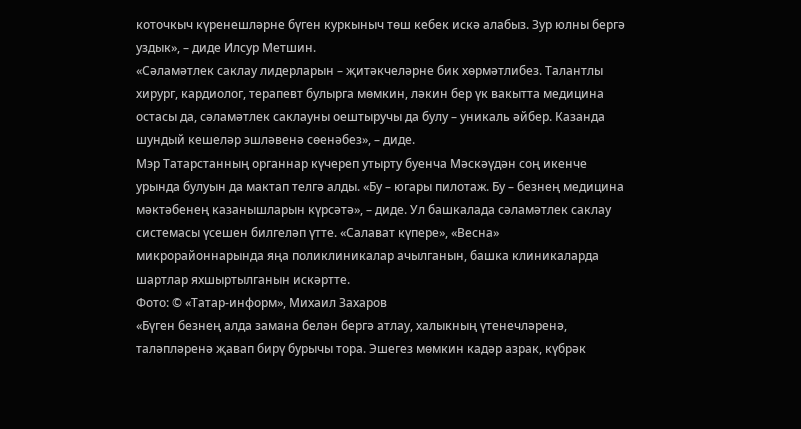коточкыч күренешләрне бүген куркыныч төш кебек искә алабыз. Зур юлны бергә уздык», – диде Илсур Метшин.
«Сәламәтлек саклау лидерларын – җитәкчеләрне бик хөрмәтлибез. Талантлы хирург, кардиолог, терапевт булырга мөмкин, ләкин бер үк вакытта медицина остасы да, сәламәтлек саклауны оештыручы да булу – уникаль әйбер. Казанда шундый кешеләр эшләвенә сөенәбез», – диде.
Мэр Татарстанның органнар күчереп утырту буенча Мәскәүдән соң икенче урында булуын да мактап телгә алды. «Бу – югары пилотаж. Бу – безнең медицина мәктәбенең казанышларын күрсәтә», – диде. Ул башкалада сәламәтлек саклау системасы үсешен билгеләп үтте. «Салават күпере», «Весна» микрорайоннарында яңа поликлиникалар ачылганын, башка клиникаларда шартлар яхшыртылганын искәртте.
Фото: © «Татар-информ», Михаил Захаров
«Бүген безнең алда замана белән бергә атлау, халыкның үтенечләренә, таләпләренә җавап бирү бурычы тора. Эшегез мөмкин кадәр азрак, күбрәк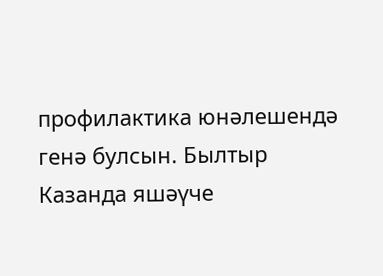профилактика юнәлешендә генә булсын. Былтыр Казанда яшәүче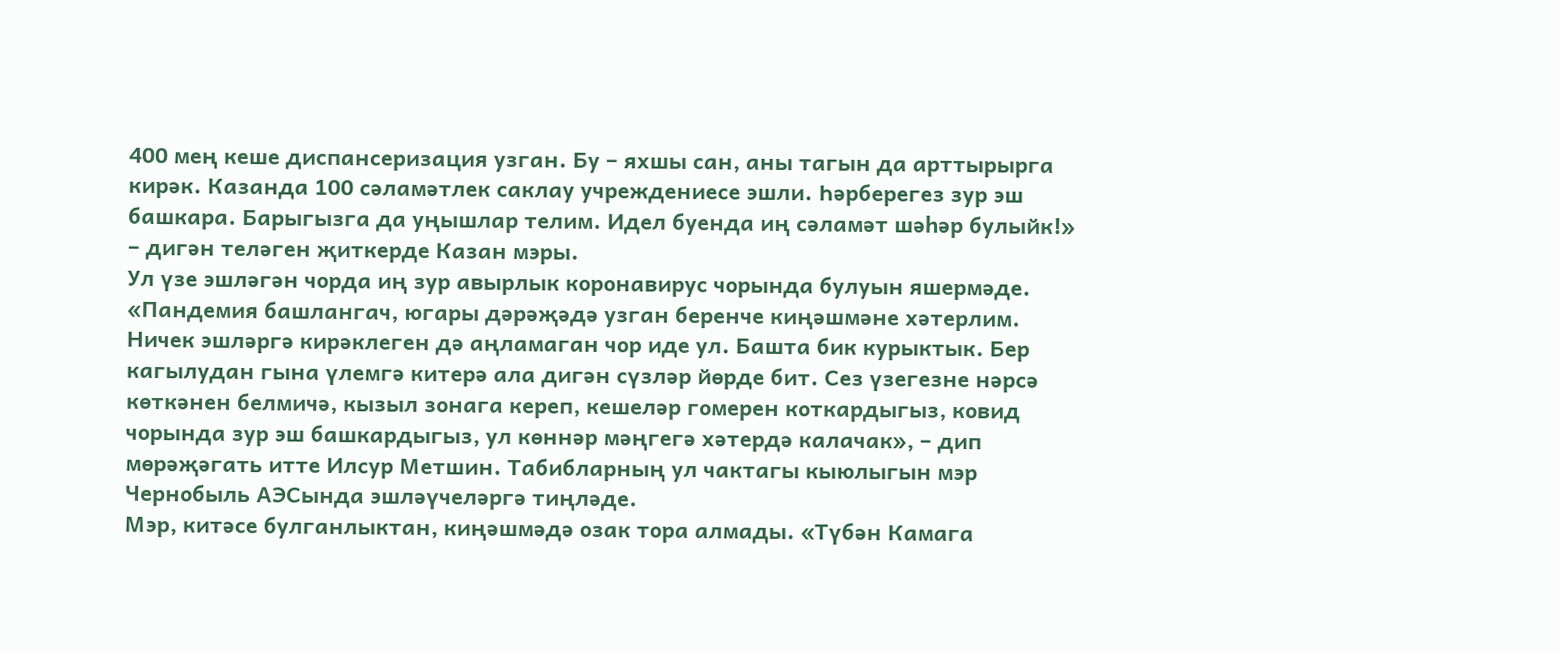400 мең кеше диспансеризация узган. Бу – яхшы сан, аны тагын да арттырырга кирәк. Казанда 100 сәламәтлек саклау учреждениесе эшли. Һәрберегез зур эш башкара. Барыгызга да уңышлар телим. Идел буенда иң сәламәт шәһәр булыйк!» – дигән теләген җиткерде Казан мэры.
Ул үзе эшләгән чорда иң зур авырлык коронавирус чорында булуын яшермәде. «Пандемия башлангач, югары дәрәҗәдә узган беренче киңәшмәне хәтерлим. Ничек эшләргә кирәклеген дә аңламаган чор иде ул. Башта бик курыктык. Бер кагылудан гына үлемгә китерә ала дигән сүзләр йөрде бит. Сез үзегезне нәрсә көткәнен белмичә, кызыл зонага кереп, кешеләр гомерен коткардыгыз, ковид чорында зур эш башкардыгыз, ул көннәр мәңгегә хәтердә калачак», – дип мөрәҗәгать итте Илсур Метшин. Табибларның ул чактагы кыюлыгын мэр Чернобыль АЭСында эшләүчеләргә тиңләде.
Мэр, китәсе булганлыктан, киңәшмәдә озак тора алмады. «Түбән Камага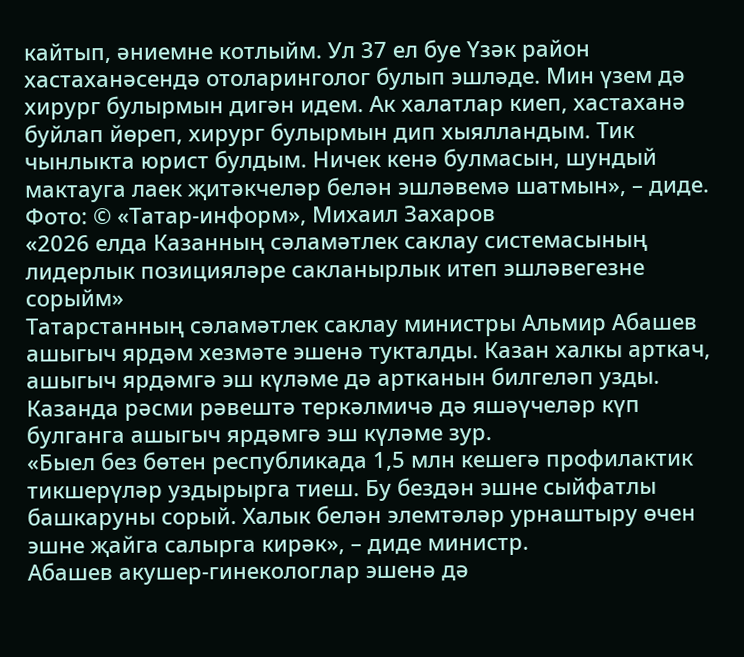кайтып, әниемне котлыйм. Ул 37 ел буе Үзәк район хастаханәсендә отоларинголог булып эшләде. Мин үзем дә хирург булырмын дигән идем. Ак халатлар киеп, хастаханә буйлап йөреп, хирург булырмын дип хыялландым. Тик чынлыкта юрист булдым. Ничек кенә булмасын, шундый мактауга лаек җитәкчеләр белән эшләвемә шатмын», – диде.
Фото: © «Татар-информ», Михаил Захаров
«2026 елда Казанның сәламәтлек саклау системасының лидерлык позицияләре сакланырлык итеп эшләвегезне сорыйм»
Татарстанның сәламәтлек саклау министры Альмир Абашев ашыгыч ярдәм хезмәте эшенә тукталды. Казан халкы арткач, ашыгыч ярдәмгә эш күләме дә артканын билгеләп узды. Казанда рәсми рәвештә теркәлмичә дә яшәүчеләр күп булганга ашыгыч ярдәмгә эш күләме зур.
«Быел без бөтен республикада 1,5 млн кешегә профилактик тикшерүләр уздырырга тиеш. Бу бездән эшне сыйфатлы башкаруны сорый. Халык белән элемтәләр урнаштыру өчен эшне җайга салырга кирәк», – диде министр.
Абашев акушер-гинекологлар эшенә дә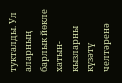тукталды. Ул аларның барлык йөкле хатын-кызларны күзәтү челтәренә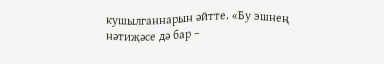кушылганнарын әйтте. «Бу эшнең нәтиҗәсе дә бар –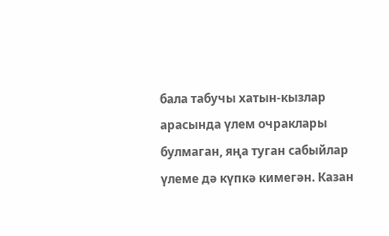бала табучы хатын-кызлар арасында үлем очраклары булмаган, яңа туган сабыйлар үлеме дә күпкә кимегән. Казан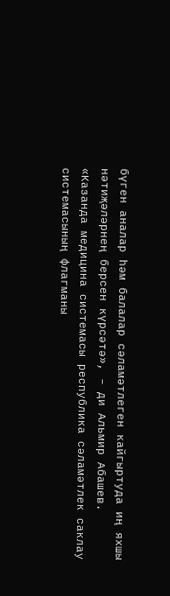бүген аналар һәм балалар сәламәтлеген кайгыртуда иң яхшы нәтиҗәләрнең берсен күрсәтә», – ди Альмир Абашев.
«Казанда медицина системасы республика сәламәтлек саклау системасының флагманы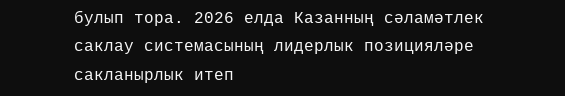булып тора. 2026 елда Казанның сәламәтлек саклау системасының лидерлык позицияләре сакланырлык итеп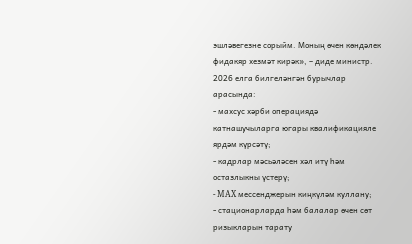эшләвегезне сорыйм. Моның өчен көндәлек фидакяр хезмәт кирәк», – диде министр.
2026 елга билгеләнгән бурычлар арасында:
- махсус хәрби операциядә катнашучыларга югары квалификацияле ярдәм күрсәтү;
- кадрлар мәсьәләсен хәл итү һәм остазлыкны үстерү;
- MAX мессенджерын киңкүләм куллану;
- стационарларда һәм балалар өчен сөт ризыкларын тарату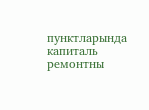пунктларында капиталь ремонтны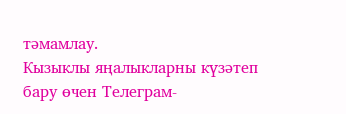тәмамлау.
Кызыклы яңалыкларны күзәтеп бару өчен Телеграм-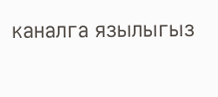каналга язылыгыз